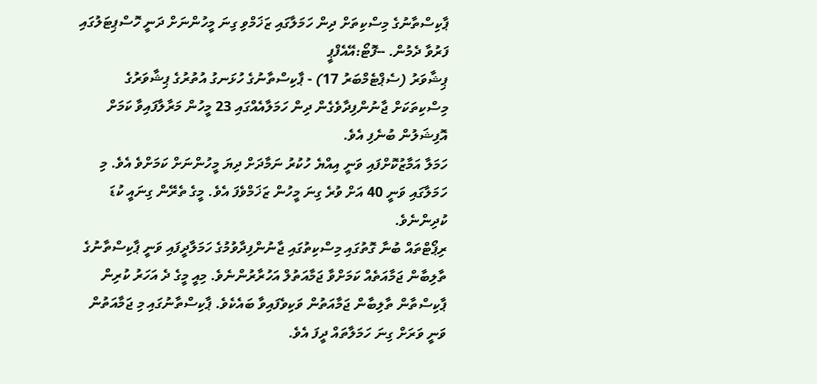ޕާކިސްތާނުގެ މިސްކިތަށް ދިން ހަމަލާގައި ޒަޚަމްވި ގިނަ މީހުންނަށް ދަނީ ހޮސްޕިޓަލުގައި ފަރުވާ ދެމުން. --ފޮޓޯ:އޭއެފްޕީ
ޕިޝާވަރު (ސެޕްޓެމްބަރު 17) - ޕާކިސްތާނުގެ ހުޅަނގު އުތުރުގެ ޕިޝާވަރުގެ މިސްކިތަކަށް ޖާނުންފިދާވެގެން ދިން ހަމަލާއެއްގައި 23 މީހުން މަރާލާފައިވާ ކަމަށް އޮފިޝަލުން ބުނެފި އެވެ.
ހަމަލާ އަމާޒުކޮށްފައި ވަނީ އިއްޔެ ހުކުރު ނަމާދަށް ދިޔަ މީހުންނަށް ކަމަށްވެ އެވެ. މި ހަމަލާގައި ވަނީ 40 އަށް ވުރެ ގިނަ މީހުން ޒަޚަމްވެފަ އެވެ. މީގެ ތެރޭން ގިނައީ ކުޑަ ކުދިންނެވެ.
ރިޕޯޓްތައް ބުނާ ގޮތުގައި މިސްކިތުގައި ޖާނުންފިދާވުމުގެ ހަމަލާދީފައި ވަނީ ޕާކިސްތާނުގެ ތާލިބާން ޖަމާއަތެއް ކަމަށްވާ ޖަމާއަތުލް އަހުރާރުންނެވެ. މިއީ މީގެ ދެ އަހަރު ކުރިން ޕާކިސްތާން ތާލިބާން ޖަމާއަތުން ވަކިވެފައިވާ ބައެކެވެ. ޕާކިސްތާނުގައި މި ޖަމާއަތުން ވަނީ ވަރަށް ގިނަ ހަމަލާތައް ދީފަ އެވެ.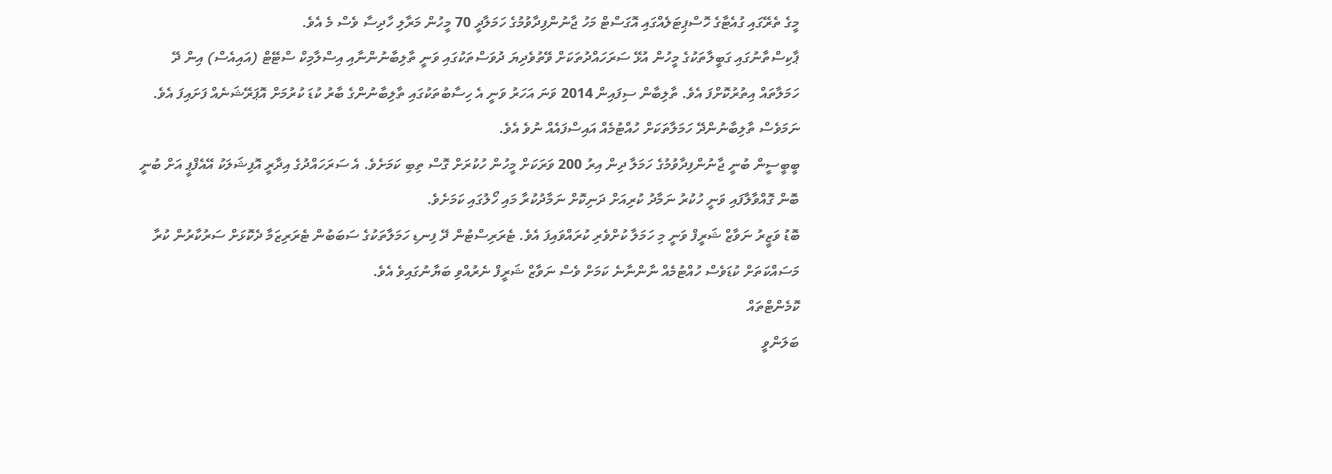މީގެ ތެރޭގައި ގުއެޓާގެ ހޮސްޕިޓަލެއްގައި އޮގަސްޓް މަހު ޖާނުންފިދާވުމުގެ ހަމަލާދީ 70 މީހުން މަރާލި ހާދިސާ ވެސް މެ އެވެ.
ޕާކިސްތާނުގައި ގަބީލާތަކުގެ މީހުން އުޅޭ ސަރަހައްދުތަކަށް ވޭތުވެދިޔަ ދުވަސްތަކުގައި ވަނީ ތާލިބާނުންނާއި އިސްލާމިކް ސްޓޭޓް (އައިއެސް) އިން ދޭ ހަމަލާތައް އިތުރުކޮށްފަ އެވެ. ތާލިބާން ސިފައިން 2014 ވަނަ އަހަރު ވަނީ އެ ހިސާބުތަކުގައި ތާލިބާނުންގެ ބާރު ކުޑަ ކުރުމަށް އޮޕަރޭޝަނެއް ފަށައިފަ އެވެ. ނަމަވެސް ތާލިބާނުންދޭ ހަމަލާތަކަށް ހުއްޓުމެއް އައިސްފައެއް ނުވެ އެވެ.
ބީބީސީން ބުނީ ޖާނުންފިދާވުމުގެ ހަމަލާ ދިން އިރު 200 ވަރަކަށް މީހުން ހުކުރަށް ގޮސް ތިބި ކަމަށެވެ. އެ ސަރަހައްދުގެ އިދާރީ އޮފިޝަލަކު އޭއެފްޕީ އަށް ބުނީ ބޮން ގޮއްވާލާފައި ވަނީ ހުކުރު ނަމާދު ކުރިއަށް ދަނިކޮށް ނަމާދުކުރާ މައި ހޯލުގައި ކަމަށެވެ.
ބޮޑު ވަޒީރު ނަވާޒް ޝަރީފް ވަނީ މި ހަމަލާ ކުށްވެރި ކުރައްވައިފަ އެވެ. ޓެރަރިސްޓުން ދޭ ފިނޑި ހަމަލާތަކުގެ ސަބަބުން ޓެރަރިޒަމާ ދެކޮޅަށް ސަރުކާރުން ކުރާ މަސައްކަތަށް ކުޑަވެސް ހުއްޓުމެއް ނާންނާނެ ކަމަށް ވެސް ނަވާޒް ޝަރީފް ނެރުއްވި ބަޔާނުގައިވެ އެވެ.
ކޮމެންޓްތައް
ބަލަންވީ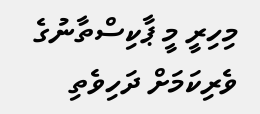މިހިރީ މީ ޕާކިސްތާނުގެ ވެރިކަމަށް ދަހިވެތި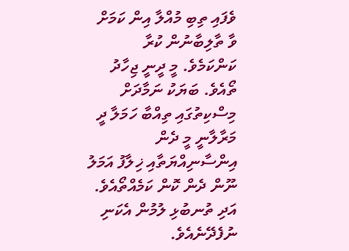ވެފައި ތިބި މުއްލާ އިން ކަމަށް ވާ ތާލިބާނުން ކުރާ ކަންކަމެވެ. މީ ދީނީ ޖިހާދު ތޯއެވެ. ބަޔަކު ނަމާދަށް މިސްކިތުގައި ތިއްބާ ހަމަލާ ދީ މަރާލާނީ މީ ދެން އިންސާނިއްޔަތާއި ޚިލާފު އަމަލު ނޫން ދެން ކޮން ކަމެއްތޯއެވެ. އަދި ތުނބުޅި ލުމުން އެކަނި ނުފެދޭނެއެވެ.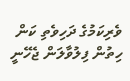ވެރިކަމުގެ ދަހިވެތި ކަން ހިތުން ފިލުވާލަން ޖެހޭނީ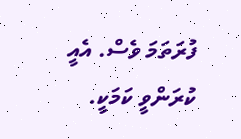ފުރަތަމަ ވެސް. އެއީ ކުރަންވީ ކަމަކީ.